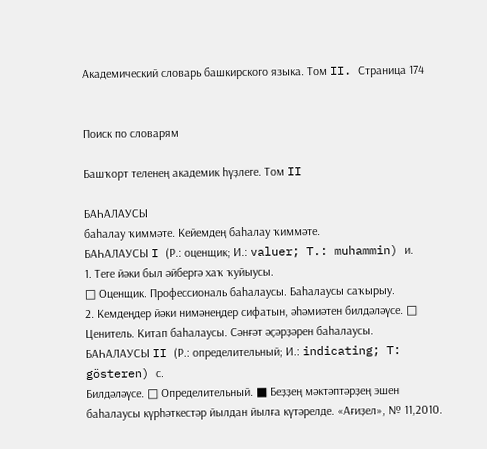Академический словарь башкирского языка. Том II. Страница 174


Поиск по словарям

Башҡорт теленең академик һүҙлеге. Том II

БАҺАЛАУСЫ
баһалау ҡиммәте. Кейемдең баһалау ҡиммәте.
БАҺАЛАУСЫ I (Р.: оценщик; И.: valuer; T.: muhammin) и.
1. Теге йәки был әйбергә хаҡ ҡуйыусы.
□ Оценщик. Профессиональ баһалаусы. Баһалаусы саҡырыу.
2. Кемдеңдер йәки нимәнеңдер сифатын, әһәмиәтен билдәләүсе. □ Ценитель. Китап баһалаусы. Сәнғәт әҫәрҙәрен баһалаусы.
БАҺАЛАУСЫ II (Р.: определительный; И.: indicating; T: gösteren) с.
Билдәләүсе. □ Определительный. ■ Беҙҙең мәктәптәрҙең эшен баһалаусы күрһәткестәр йылдан йылға күтәрелде. «Ағиҙел», № 11,2010.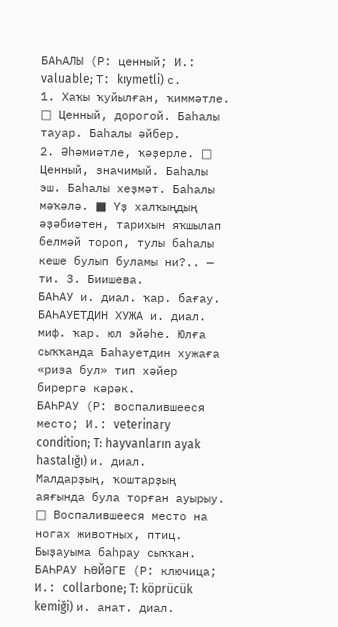БАҺАЛЫ (Р: ценный; И.: valuable; Т: kıymetli) с.
1. Хаҡы ҡуйылған, ҡиммәтле. □ Ценный, дорогой. Баһалы тауар. Баһалы әйбер.
2. Әһәмиәтле, ҡәҙерле. □ Ценный, значимый. Баһалы эш. Баһалы хеҙмәт. Баһалы мәҡәлә. ■ Үҙ халҡыңдың әҙәбиәтен, тарихын яҡшылап белмәй тороп, тулы баһалы кеше булып буламы ни?.. — ти. 3. Биишева.
БАҺАУ и. диал. ҡар. бағау.
БАҺАУЕТДИН ХУЖА и. диал. миф. ҡар. юл эйәһе. Юлға сыҡҡанда Баһауетдин хужаға «риза бул» тип хәйер бирергә кәрәк.
БАҺРАУ (Р: воспалившееся место; И.: veterinary condition; T: hayvanların ayak hastalığı) и. диал.
Малдарҙың, ҡоштарҙың аяғында була торған ауырыу. □ Воспалившееся место на ногах животных, птиц. Быҙауыма баһрау сыҡҡан.
БАҺРАУ ҺӨЙӘГЕ (Р: ключица; И.: collarbone; T: köprücük kemiği) и. анат. диал.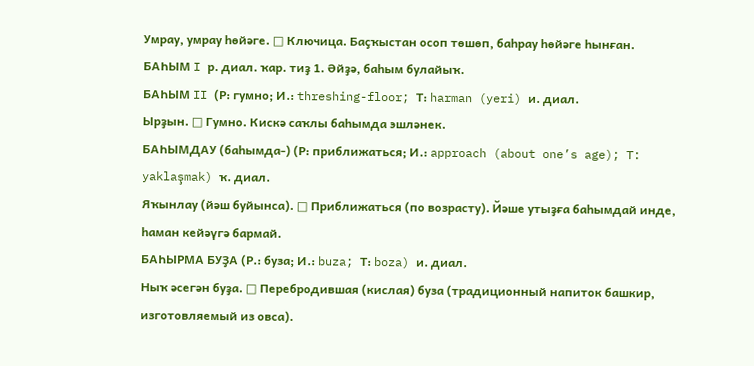Умрау, умрау һөйәге. □ Ключица. Баҫҡыстан осоп төшөп, баһрау һөйәге һынған.
БАҺЫМ I р. диал. ҡар. тиҙ 1. Әйҙә, баһым булайыҡ.
БАҺЫМ II (Р: гумно; И.: threshing-floor; Т: harman (yeri) и. диал.
Ырҙын. □ Гумно. Кискә саҡлы баһымда эшләнек.
БАҺЫМДАУ (баһымда-) (Р: приближаться; И.: approach (about one’s age); T: yaklaşmak) ҡ. диал.
Яҡынлау (йәш буйынса). □ Приближаться (по возрасту). Йәше утыҙға баһымдай инде, һаман кейәүгә бармай.
БАҺЫРМА БУҘА (Р.: буза; И.: buza; Т: boza) и. диал.
Ныҡ әсегән буҙа. □ Перебродившая (кислая) буза (традиционный напиток башкир, изготовляемый из овса).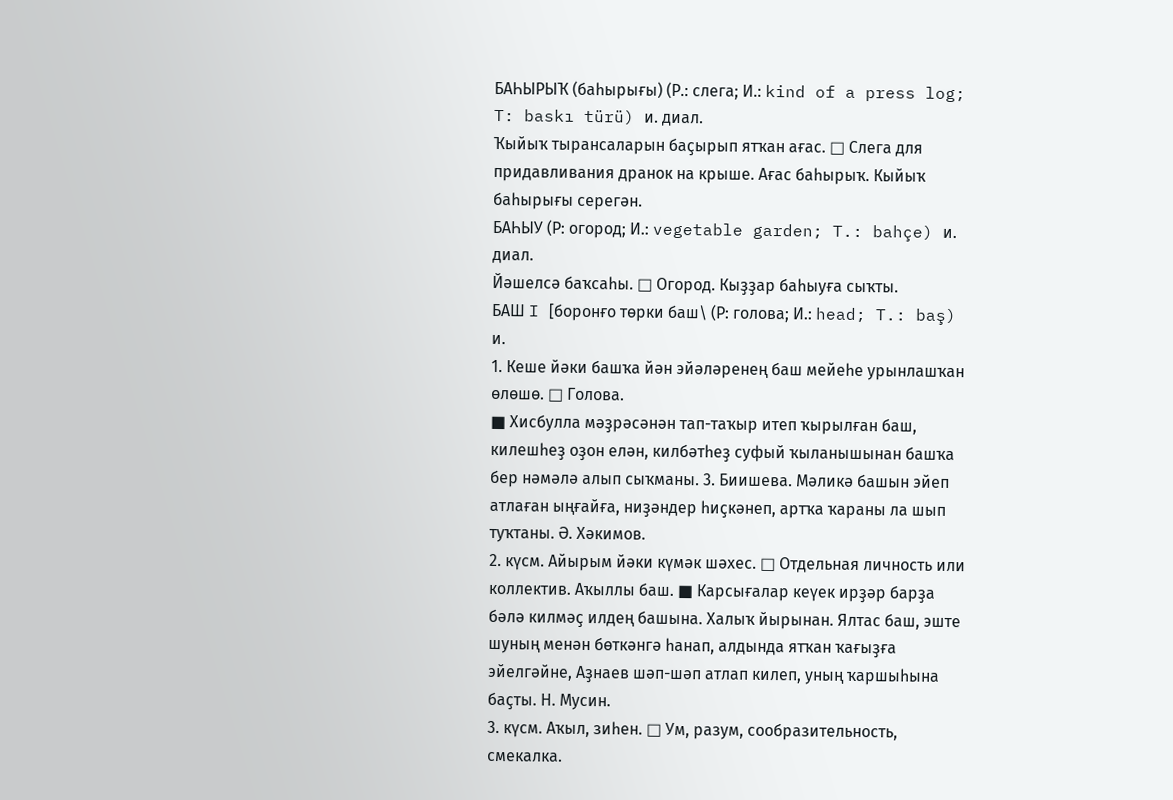БАҺЫРЫҠ (баһырығы) (Р.: слега; И.: kind of a press log; T: baskı türü) и. диал.
Ҡыйыҡ тырансаларын баҫырып ятҡан ағас. □ Слега для придавливания дранок на крыше. Ағас баһырыҡ. Кыйыҡ баһырығы серегән.
БАҺЫУ (Р: огород; И.: vegetable garden; T.: bahçe) и. диал.
Йәшелсә баҡсаһы. □ Огород. Кыҙҙар баһыуға сыҡты.
БАШ I [боронғо төрки баш\ (Р: голова; И.: head; T.: baş) и.
1. Кеше йәки башҡа йән эйәләренең баш мейеһе урынлашҡан өлөшө. □ Голова.
■ Хисбулла мәҙрәсәнән тап-таҡыр итеп ҡырылған баш, килешһеҙ оҙон елән, килбәтһеҙ суфый ҡыланышынан башҡа бер нәмәлә алып сыҡманы. 3. Биишева. Мәликә башын эйеп атлаған ыңғайға, ниҙәндер һиҫкәнеп, артҡа ҡараны ла шып туҡтаны. Ә. Хәкимов.
2. күсм. Айырым йәки күмәк шәхес. □ Отдельная личность или коллектив. Аҡыллы баш. ■ Карсығалар кеүек ирҙәр барҙа бәлә килмәҫ илдең башына. Халыҡ йырынан. Ялтас баш, эште шуның менән бөткәнгә һанап, алдында ятҡан ҡағыҙға эйелгәйне, Аҙнаев шәп-шәп атлап килеп, уның ҡаршыһына баҫты. Н. Мусин.
3. күсм. Аҡыл, зиһен. □ Ум, разум, сообразительность, смекалка.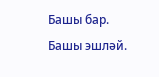Башы бар. Башы эшләй.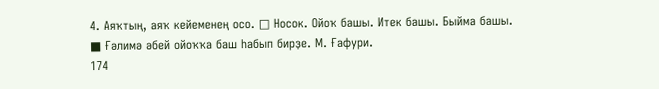4. Аяҡтың, аяҡ кейеменең осо. □ Носок. Ойоҡ башы. Итек башы. Быйма башы.
■ Ғәлимә әбей ойоҡҡа баш һабып бирҙе. М. Ғафури.
174